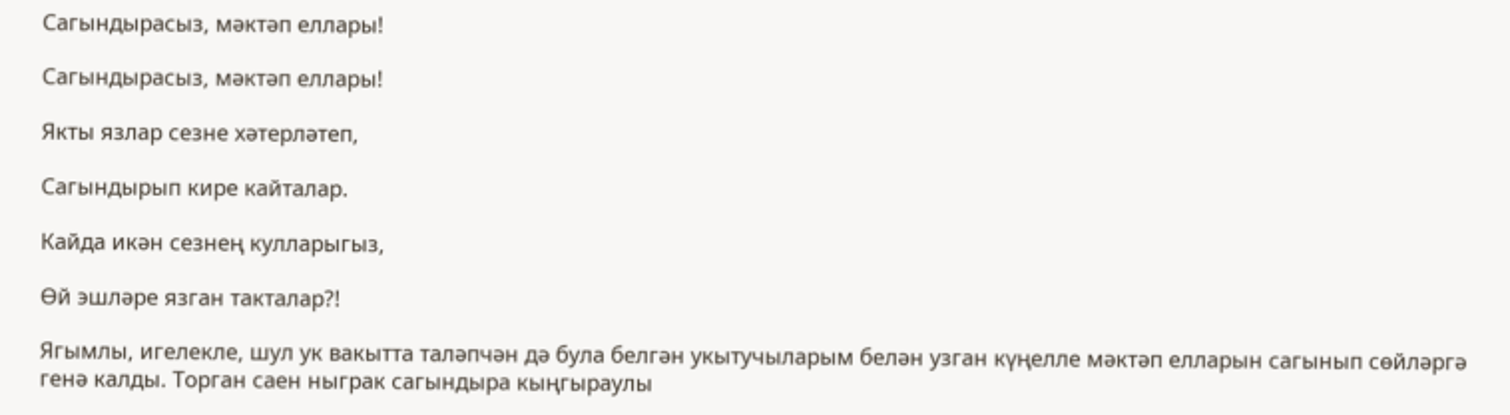Сагындырасыз, мәктәп еллары!

Сагындырасыз, мәктәп еллары!

Якты язлар сезне хәтерләтеп,

Сагындырып кире кайталар.

Кайда икән сезнең кулларыгыз,

Өй эшләре язган такталар?!

Ягымлы, игелекле, шул ук вакытта таләпчән дә була белгән укытучыларым белән узган күңелле мәктәп елларын сагынып сөйләргә генә калды. Торган саен ныграк сагындыра кыңгыраулы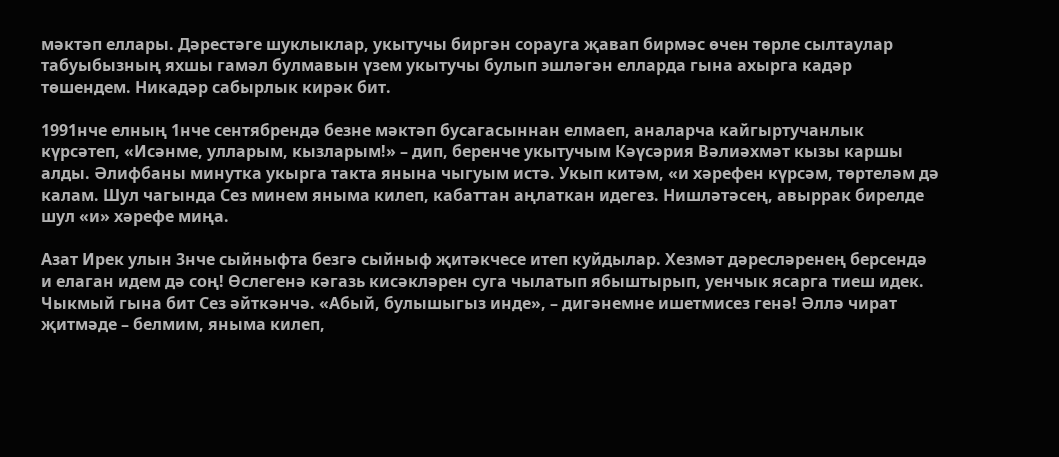мәктәп еллары. Дәрестәге шуклыклар, укытучы биргән сорауга җавап бирмәс өчен төрле сылтаулар табуыбызның яхшы гамәл булмавын үзем укытучы булып эшләгән елларда гына ахырга кадәр төшендем. Никадәр сабырлык кирәк бит.

1991нче елның 1нче сентябрендә безне мәктәп бусагасыннан елмаеп, аналарча кайгыртучанлык күрсәтеп, «Исәнме, улларым, кызларым!» – дип, беренче укытучым Кәүсәрия Вәлиәхмәт кызы каршы алды. Әлифбаны минутка укырга такта янына чыгуым истә. Укып китәм, «и хәрефен күрсәм, төртеләм дә калам. Шул чагында Сез минем яныма килеп, кабаттан аңлаткан идегез. Нишләтәсең, авыррак бирелде шул «и» хәрефе миңа.

Азат Ирек улын 3нче сыйныфта безгә сыйныф җитәкчесе итеп куйдылар. Хезмәт дәресләренең берсендә и елаган идем дә соң! Өслегенә кәгазь кисәкләрен суга чылатып ябыштырып, уенчык ясарга тиеш идек. Чыкмый гына бит Сез әйткәнчә. «Абый, булышыгыз инде», – дигәнемне ишетмисез генә! Әллә чират җитмәде – белмим, яныма килеп,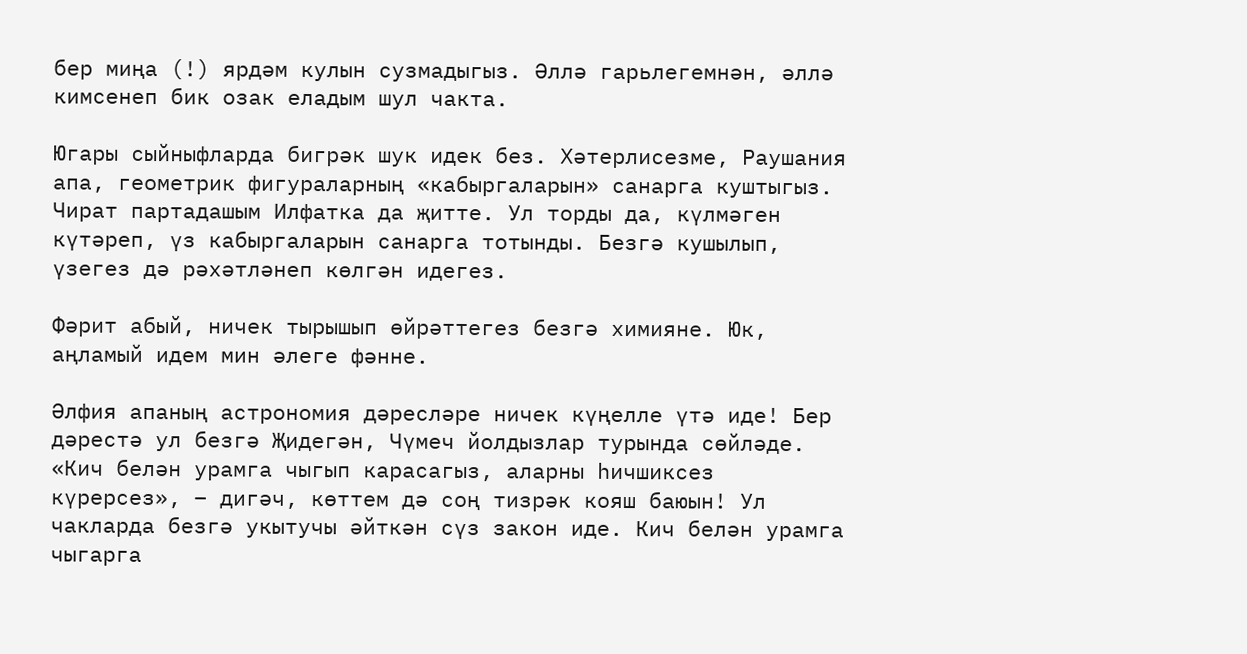бер миңа (!) ярдәм кулын сузмадыгыз. Әллә гарьлегемнән, әллә кимсенеп бик озак еладым шул чакта.

Югары сыйныфларда бигрәк шук идек без. Хәтерлисезме, Раушания апа, геометрик фигураларның «кабыргаларын» санарга куштыгыз. Чират партадашым Илфатка да җитте. Ул торды да, күлмәген күтәреп, үз кабыргаларын санарга тотынды. Безгә кушылып, үзегез дә рәхәтләнеп көлгән идегез.

Фәрит абый, ничек тырышып өйрәттегез безгә химияне. Юк, аңламый идем мин әлеге фәнне.

Әлфия апаның астрономия дәресләре ничек күңелле үтә иде! Бер дәрестә ул безгә Җидегән, Чүмеч йолдызлар турында сөйләде. «Кич белән урамга чыгып карасагыз, аларны һичшиксез күрерсез», – дигәч, көттем дә соң тизрәк кояш баюын! Ул чакларда безгә укытучы әйткән сүз закон иде. Кич белән урамга чыгарга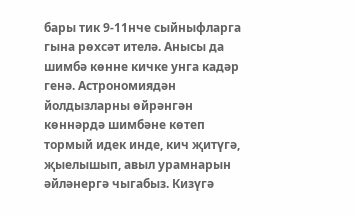бары тик 9-11нче сыйныфларга гына рөхсәт ителә. Анысы да шимбә көнне кичке унга кадәр генә. Астрономиядән йолдызларны өйрәнгән көннәрдә шимбәне көтеп тормый идек инде, кич җитүгә, җыелышып, авыл урамнарын әйләнергә чыгабыз. Кизүгә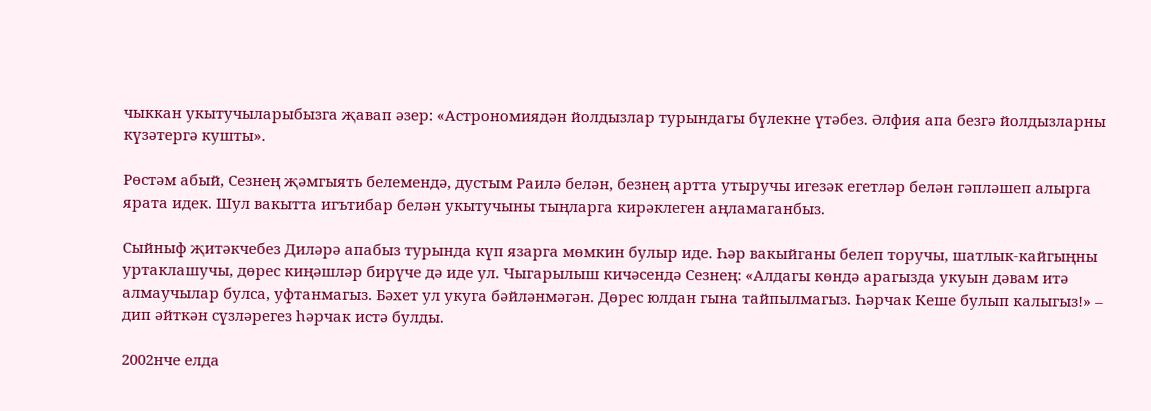чыккан укытучыларыбызга җавап әзер: «Астрономиядән йолдызлар турындагы бүлекне үтәбез. Әлфия апа безгә йолдызларны күзәтергә кушты».

Рөстәм абый, Сезнең җәмгыять белемендә, дустым Раилә белән, безнең артта утыручы игезәк егетләр белән гәпләшеп алырга ярата идек. Шул вакытта игътибар белән укытучыны тыңларга кирәклеген аңламаганбыз.

Сыйныф җитәкчебез Диләрә апабыз турында күп язарга мөмкин булыр иде. Һәр вакыйганы белеп торучы, шатлык-кайгыңны уртаклашучы, дөрес киңәшләр бирүче дә иде ул. Чыгарылыш кичәсендә Сезнең: «Алдагы көндә арагызда укуын дәвам итә алмаучылар булса, уфтанмагыз. Бәхет ул укуга бәйләнмәгән. Дөрес юлдан гына тайпылмагыз. Һәрчак Кеше булып калыгыз!» – дип әйткән сүзләрегез һәрчак истә булды.

2002нче елда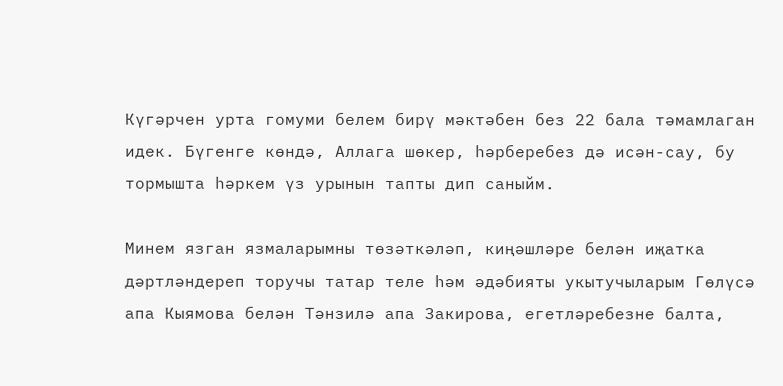Күгәрчен урта гомуми белем бирү мәктәбен без 22 бала тәмамлаган идек. Бүгенге көндә, Аллага шөкер, һәрберебез дә исән-сау, бу тормышта һәркем үз урынын тапты дип саныйм.

Минем язган язмаларымны төзәткәләп, киңәшләре белән иҗатка дәртләндереп торучы татар теле һәм әдәбияты укытучыларым Гөлүсә апа Кыямова белән Тәнзилә апа Закирова, егетләребезне балта,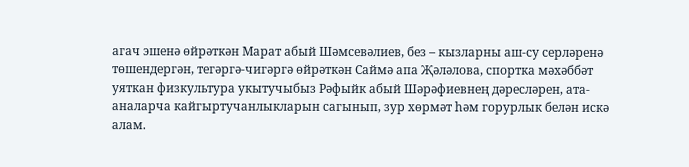агач эшенә өйрәткән Марат абый Шәмсевәлиев, без – кызларны аш-су серләренә төшендергән, тегәргә-чигәргә өйрәткән Саймә апа Җәләлова, спортка мәхәббәт уяткан физкультура укытучыбыз Рәфыйк абый Шәрәфиевнең дәресләрен, ата-аналарча кайгыртучанлыкларын сагынып, зур хөрмәт һәм горурлык белән искә алам.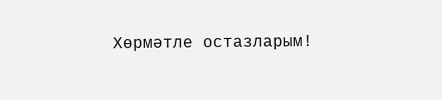Хөрмәтле остазларым!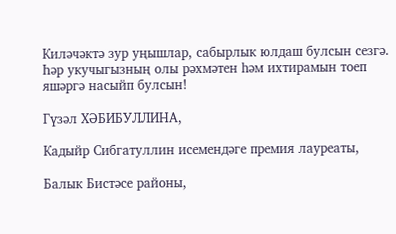Киләчәктә зур уңышлар, сабырлык юлдаш булсын сезгә. Һәр укучыгызның олы рәхмәтен һәм ихтирамын тоеп яшәргә насыйп булсын!

Гүзәл ХӘБИБУЛЛИНА,

Кадыйр Сибгатуллин исемендәге премия лауреаты,

Балык Бистәсе районы,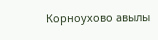Корноухово авылы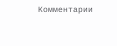Комментарии